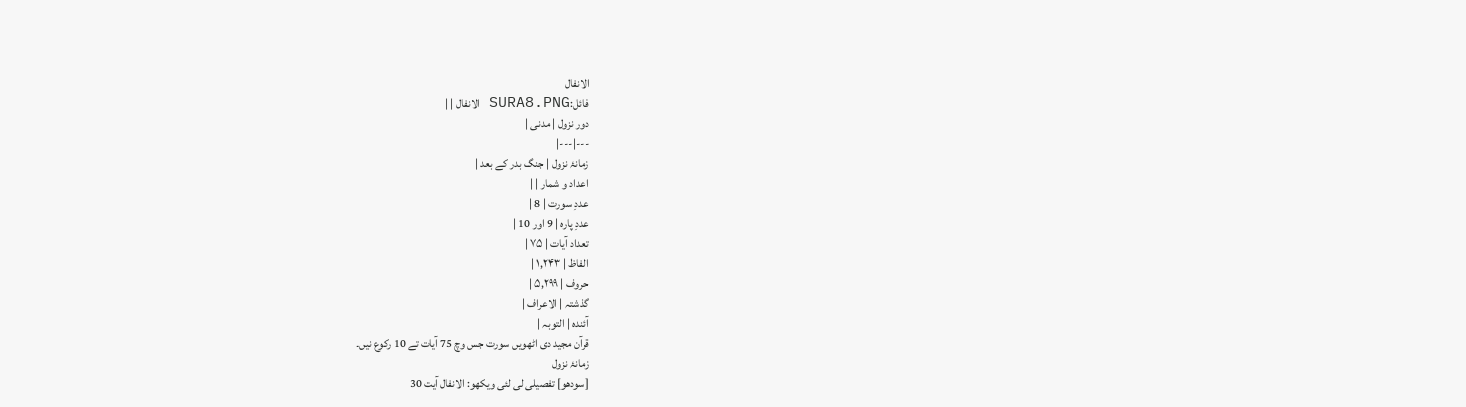الانفال
فائل:SURA8.PNG الانفال | |
دور نزول | مدنی |
---|---|
زمانۂ نزول | جنگ بدر کے بعد |
اعداد و شمار | |
عددِ سورت | 8 |
عددِ پارہ | 9 اور 10 |
تعداد آیات | ۷۵ |
الفاظ | ۱,۲۴۳ |
حروف | ۵,۲۹۹ |
گذشتہ | الاعراف |
آئندہ | التوبہ |
قرآن مجید دی اٹھويں سورت جس وچ 75 آیات تے 10 رکوع نيں۔
زمانۂ نزول
[سودھو] تفصیلی لی لئی ویکھو: الانفال آیت 30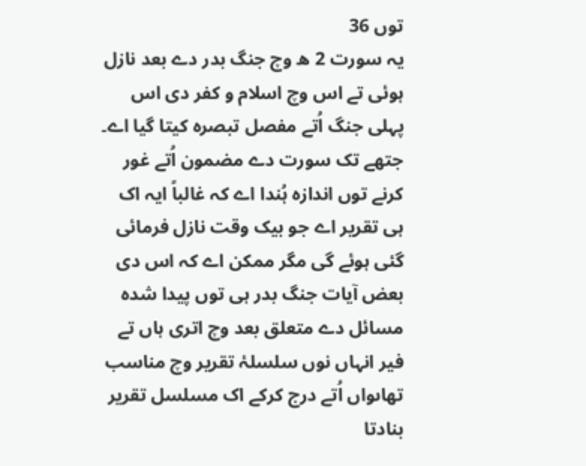توں 36
یہ سورت 2 ھ وچ جنگ بدر دے بعد نازل ہوئی تے اس وچ اسلام و کفر دی اس پہلی جنگ اُتے مفصل تبصرہ کيتا گیا اے۔ جتھے تک سورت دے مضمون اُتے غور کرنے توں اندازہ ہُندا اے کہ غالباً ایہ اک ہی تقریر اے جو بیک وقت نازل فرمائی گئی ہوئے گی مگر ممکن اے کہ اس دی بعض آیات جنگ بدر ہی توں پیدا شدہ مسائل دے متعلق بعد وچ اتری ہاں تے فیر انہاں نوں سلسلۂ تقریر وچ مناسب تھاںواں اُتے درج کرکے اک مسلسل تقریر بنادتا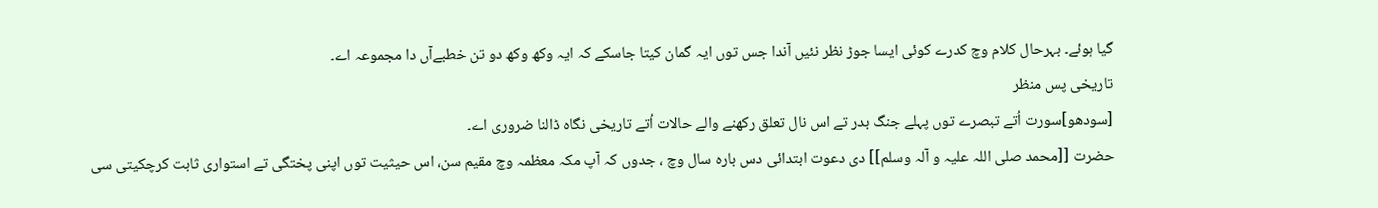گیا ہوئے۔ بہرحال کلام وچ کدرے کوئی ایسا جوڑ نظر نئيں آندا جس توں ایہ گمان کيتا جاسکے کہ ایہ وکھ وکھ دو تن خطبےآں دا مجموعہ اے۔
تاریخی پس منظر
[سودھو]سورت اُتے تبصرے توں پہلے جنگ بدر تے اس نال تعلق رکھنے والے حالات اُتے تاریخی نگاہ ڈالنا ضروری اے۔
حضرت [[محمد صلی اللہ علیہ و آلہ وسلم]] دی دعوت ابتدائی دس بارہ سال وچ ، جدوں کہ آپ مکہ معظمہ وچ مقیم سن، اس حیثيت توں اپنی پختگی تے استواری ثابت کرچکيتی سی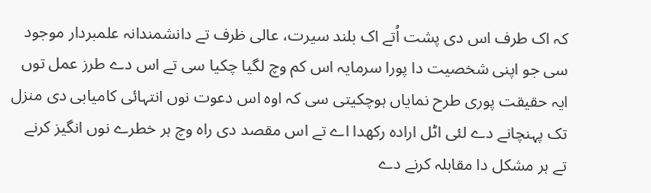کہ اک طرف اس دی پشت اُتے اک بلند سیرت، عالی ظرف تے دانشمندانہ علمبردار موجود سی جو اپنی شخصیت دا پورا سرمایہ اس کم وچ لگیا چکيا سی تے اس دے طرز عمل توں ایہ حقیقت پوری طرح نمایاں ہوچکيتی سی کہ اوہ اس دعوت نوں انتہائی کامیابی دی منزل تک پہنچانے دے لئی اٹل ارادہ رکھدا اے تے اس مقصد دی راہ وچ ہر خطرے نوں انگیز کرنے تے ہر مشکل دا مقابلہ کرنے دے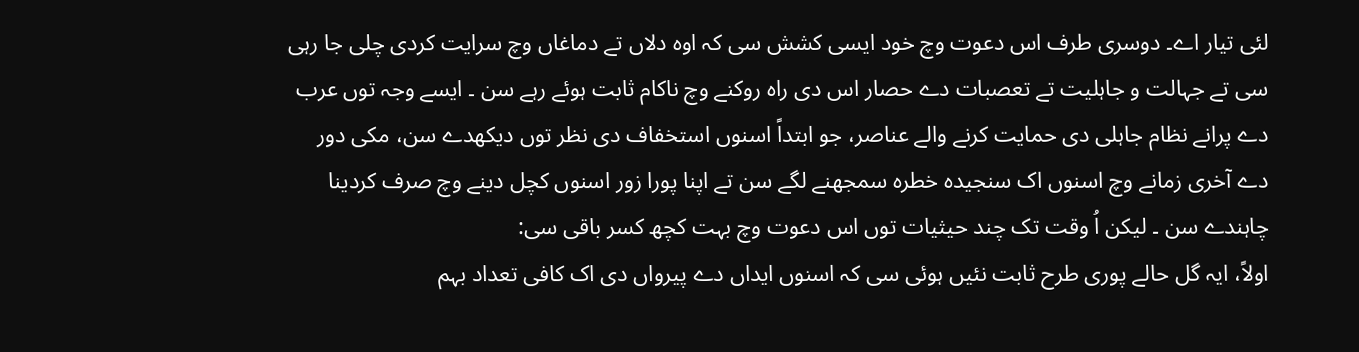لئی تیار اے۔ دوسری طرف اس دعوت وچ خود ایسی کشش سی کہ اوہ دلاں تے دماغاں وچ سرایت کردی چلی جا رہی سی تے جہالت و جاہلیت تے تعصبات دے حصار اس دی راہ روکنے وچ ناکام ثابت ہوئے رہے سن ۔ ايسے وجہ توں عرب دے پرانے نظام جاہلی دی حمایت کرنے والے عناصر، جو ابتداً اسنوں استخفاف دی نظر توں دیکھدے سن، مکی دور دے آخری زمانے وچ اسنوں اک سنجیدہ خطرہ سمجھنے لگے سن تے اپنا پورا زور اسنوں کچل دینے وچ صرف کردینا چاہندے سن ۔ لیکن اُ وقت تک چند حیثیات توں اس دعوت وچ بہت کچھ کسر باقی سی:
اولاً، ایہ گل حالے پوری طرح ثابت نئيں ہوئی سی کہ اسنوں ایداں دے پیرواں دی اک کافی تعداد بہم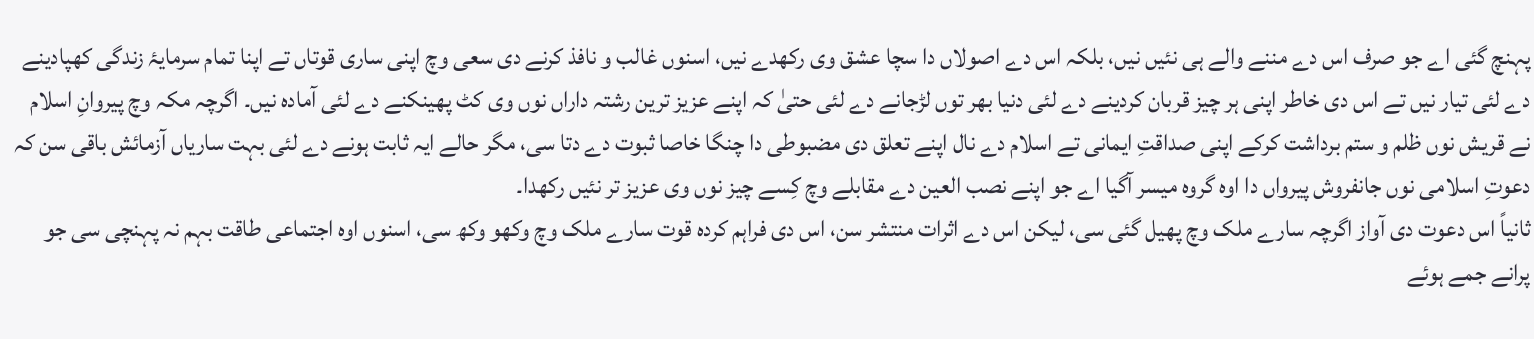پہنچ گئی اے جو صرف اس دے مننے والے ہی نئيں نيں، بلکہ اس دے اصولاں دا سچا عشق وی رکھدے نيں، اسنوں غالب و نافذ کرنے دی سعی وچ اپنی ساری قوتاں تے اپنا تمام سرمایۂ زندگی کھپادینے دے لئی تیار نيں تے اس دی خاطر اپنی ہر چیز قربان کردینے دے لئی دنیا بھر توں لڑجانے دے لئی حتیٰ کہ اپنے عزیز ترین رشتہ داراں نوں وی کٹ پھینکنے دے لئی آمادہ نيں۔ اگرچہ مکہ وچ پیروانِ اسلام نے قریش نوں ظلم و ستم برداشت کرکے اپنی صداقتِ ایمانی تے اسلام دے نال اپنے تعلق دی مضبوطی دا چنگا خاصا ثبوت دے دتا سی، مگر حالے ایہ ثابت ہونے دے لئی بہت ساریاں آزمائش باقی سن کہ دعوتِ اسلامی نوں جانفروش پیرواں دا اوہ گروہ میسر آگیا اے جو اپنے نصب العین دے مقابلے وچ کِسے چیز نوں وی عزیز تر نئيں رکھدا۔
ثانیاً اس دعوت دی آواز اگرچہ سارے ملک وچ پھیل گئی سی، لیکن اس دے اثرات منتشر سن، اس دی فراہم کردہ قوت سارے ملک وچ وکھو وکھ سی، اسنوں اوہ اجتماعی طاقت بہم نہ پہنچی سی جو پرانے جمے ہوئے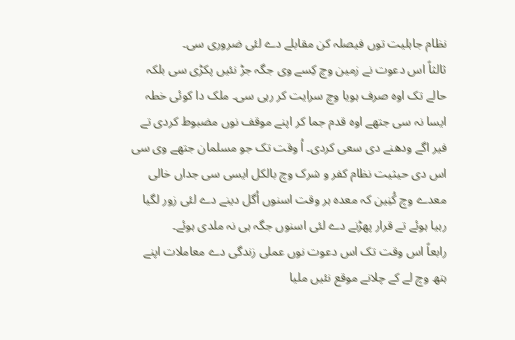نظام جاہلیت توں فیصلہ کن مقابلے دے لئی ضروری سی۔
ثالثاً اس دعوت نے زمین وچ کِسے وی جگہ جڑ نئيں پکڑی سی بلکہ حالے تک اوہ صرف ہويا وچ سرایت کر رہی سی۔ ملک دا کوئی خطہ ایسا نہ سی جتھے اوہ قدم جما کر اپنے موقف نوں مضبوط کردی تے فیر اگے ودھنے دی سعی کردی۔ اُ وقت تک جو مسلمان جتھے وی سی اس دی حیثیت نظام کفر و شرک وچ بالکل ایسی سی جداں خالی معدے وچ کُنِین کہ معدہ ہر وقت اسنوں اُگل دینے دے لئی زور لگیا رہیا ہوئے تے قرار پھڑنے دے لئی اسنوں جگہ ہی نہ ملدی ہوئے۔
رابعاً اس وقت تک اس دعوت نوں عملی زندگی دے معاملات اپنے ہتھ وچ لے کے چلانے موقع نئيں ملیا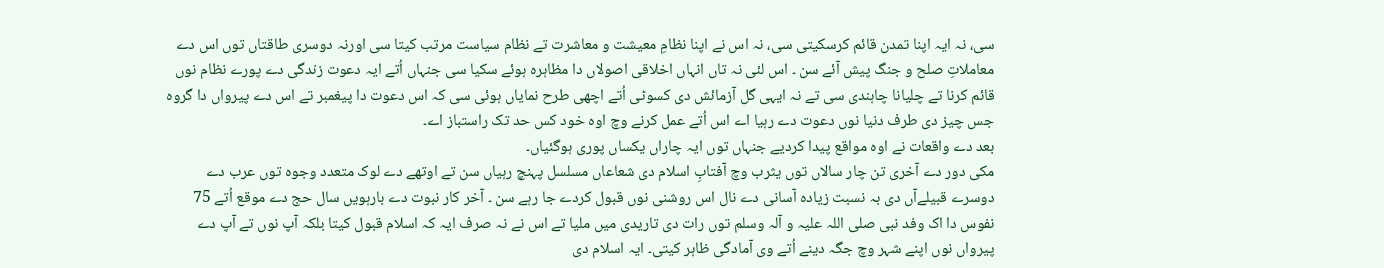سی، نہ ایہ اپنا تمدن قائم کرسکيتی سی، نہ اس نے اپنا نظامِ معیشت و معاشرت تے نظام سیاست مرتب کيتا سی اورنہ دوسری طاقتاں توں اس دے معاملاتِ صلح و جنگ پیش آئے سن ۔ اس لئی نہ تاں انہاں اخلاقی اصولاں دا مظاہرہ ہوئے سکیا سی جنہاں اُتے ایہ دعوت زندگی دے پورے نظام نوں قائم کرنا تے چلیانا چاہندی سی تے نہ ایہی گل آزمائش دی کسوٹی اُتے اچھی طرح نمایاں ہوئی سی کہ اس دعوت دا پیغمبر تے اس دے پیرواں دا گروہ جس چیز دی طرف دنیا نوں دعوت دے رہیا اے اس اُتے عمل کرنے وچ اوہ خود کس حد تک راستباز اے۔
بعد دے واقعات نے اوہ مواقع پیدا کردیے جنہاں توں ایہ چاراں یکساں پوری ہوگئياں۔
مکی دور دے آخری تن چار سالاں توں یثرب وچ آفتابِ اسلام دی شعاعاں مسلسل پہنچ رہیاں سن تے اوتھے دے لوک متعدد وجوہ توں عرب دے دوسرے قبیلےآں دی بہ نسبت زیادہ آسانی دے نال اس روشنی نوں قبول کردے جا رہے سن ۔ آخر کار نبوت دے بارہويں سال حج دے موقع اُتے 75 نفوس دا اک وفد نبی صلی اللہ علیہ و آلہ وسلم توں رات دی تاریدی ميں ملیا تے اس نے نہ صرف ایہ کہ اسلام قبول کيتا بلکہ آپ نوں تے آپ دے پیرواں نوں اپنے شہر وچ جگہ دینے اُتے وی آمادگی ظاہر کيتی۔ ایہ اسلام دی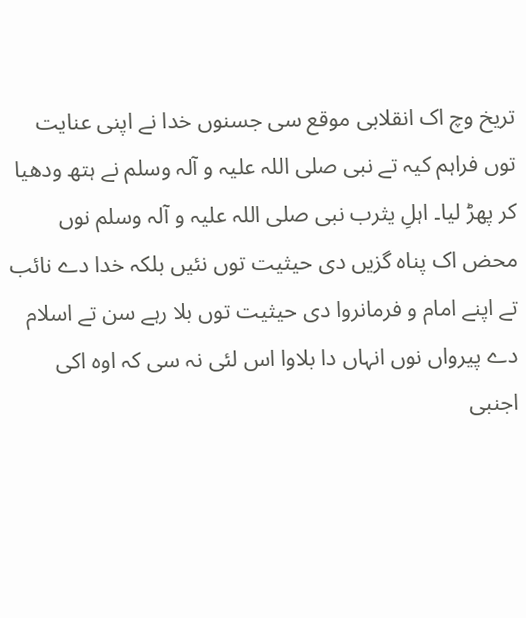تریخ وچ اک انقلابی موقع سی جسنوں خدا نے اپنی عنایت توں فراہم کیہ تے نبی صلی اللہ علیہ و آلہ وسلم نے ہتھ ودھیا کر پھڑ لیا۔ اہلِ یثرب نبی صلی اللہ علیہ و آلہ وسلم نوں محض اک پناہ گزيں دی حیثیت توں نئيں بلکہ خدا دے نائب تے اپنے امام و فرمانروا دی حیثیت توں بلا رہے سن تے اسلام دے پیرواں نوں انہاں دا بلاوا اس لئی نہ سی کہ اوہ اکی اجنبی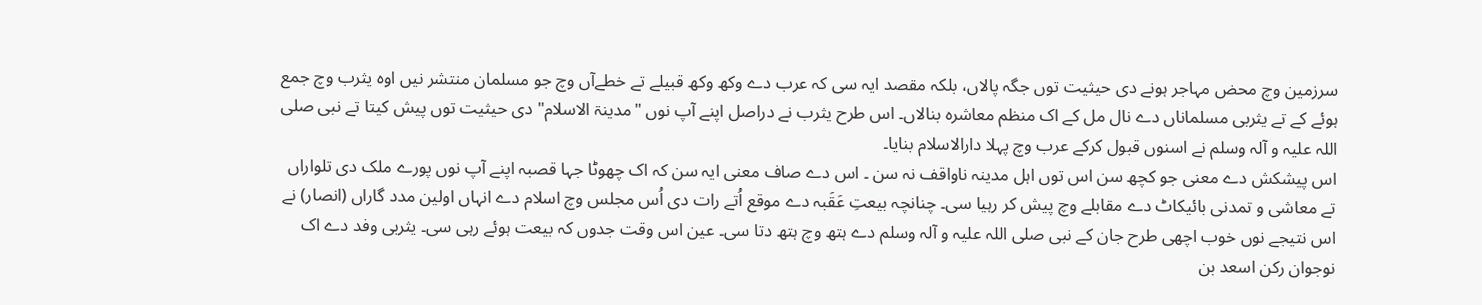سرزمین وچ محض مہاجر ہونے دی حیثیت توں جگہ پالاں، بلکہ مقصد ایہ سی کہ عرب دے وکھ وکھ قبیلے تے خطےآں وچ جو مسلمان منتشر نيں اوہ یثرب وچ جمع ہوئے کے تے یثربی مسلماناں دے نال مل کے اک منظم معاشرہ بنالاں۔ اس طرح یثرب نے دراصل اپنے آپ نوں "مدینۃ الاسلام" دی حیثیت توں پیش کيتا تے نبی صلی اللہ علیہ و آلہ وسلم نے اسنوں قبول کرکے عرب وچ پہلا دارالاسلام بنایا۔
اس پیشکش دے معنی جو کچھ سن اس توں اہل مدینہ ناواقف نہ سن ۔ اس دے صاف معنی ایہ سن کہ اک چھوٹا جہا قصبہ اپنے آپ نوں پورے ملک دی تلواراں تے معاشی و تمدنی بائیکاٹ دے مقابلے وچ پیش کر رہیا سی۔ چنانچہ بیعتِ عَقَبہ دے موقع اُتے رات دی اُس مجلس وچ اسلام دے انہاں اولین مدد گاراں (انصار) نے اس نتیجے نوں خوب اچھی طرح جان کے نبی صلی اللہ علیہ و آلہ وسلم دے ہتھ وچ ہتھ دتا سی۔ عین اس وقت جدوں کہ بیعت ہوئے رہی سی۔ یثربی وفد دے اک نوجوان رکن اسعد بن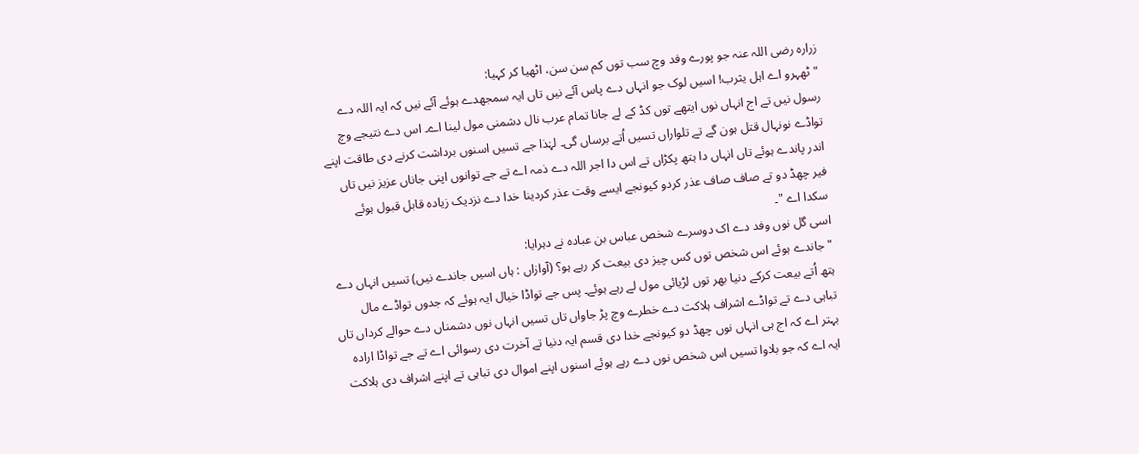زرارہ رضی اللہ عنہ جو پورے وفد وچ سب توں کم سن سن، اٹھیا کر کہیا:
"ٹھہرو اے اہل یثرب! اسيں لوک جو انہاں دے پاس آئے نيں تاں ایہ سمجھدے ہوئے آئے نيں کہ ایہ اللہ دے رسول نيں تے اج انہاں نوں ایتھے توں کڈ کے لے جانا تمام عرب نال دشمنی مول لینا اے۔ اس دے نتیجے وچ تواڈے نونہال قتل ہون گے تے تلواراں تسيں اُتے برساں گی۔ لہٰذا جے تسيں اسنوں برداشت کرنے دی طاقت اپنے اندر پاندے ہوئے تاں انہاں دا ہتھ پکڑاں تے اس دا اجر اللہ دے ذمہ اے تے جے توانوں اپنی جاناں عزیز نيں تاں فیر چھڈ دو تے صاف صاف عذر کردو کیونجے ايسے وقت عذر کردینا خدا دے نزدیک زیادہ قابل قبول ہوئے سکدا اے "۔
اسی گل نوں وفد دے اک دوسرے شخص عباس بن عبادہ نے دہرایا:
"جاندے ہوئے اس شخص توں کس چیز دی بیعت کر رہے ہو؟ (آوازاں : ہاں اسيں جاندے نيں) تسيں انہاں دے ہتھ اُتے بیعت کرکے دنیا بھر توں لڑیائی مول لے رہے ہوئے۔ پس جے تواڈا خیال ایہ ہوئے کہ جدوں تواڈے مال تباہی دے تے تواڈے اشراف ہلاکت دے خطرے وچ پڑ جاواں تاں تسيں انہاں نوں دشمناں دے حوالے کرداں تاں بہتر اے کہ اج ہی انہاں نوں چھڈ دو کیونجے خدا دی قسم ایہ دنیا تے آخرت دی رسوائی اے تے جے تواڈا ارادہ ایہ اے کہ جو بلاوا تسيں اس شخص نوں دے رہے ہوئے اسنوں اپنے اموال دی تباہی تے اپنے اشراف دی ہلاکت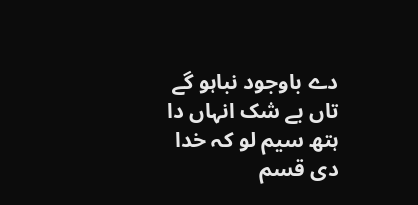دے باوجود نباہو گے تاں بے شک انہاں دا ہتھ سیم لو کہ خدا دی قسم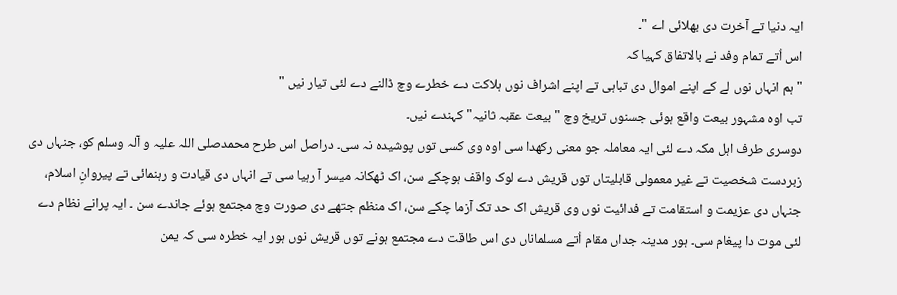ایہ دنیا تے آخرت دی بھلائی اے "۔
اس اُتے تمام وفد نے بالاتفاق کہیا کہ
"ہم انہاں نوں لے کے اپنے اموال دی تباہی تے اپنے اشراف نوں ہلاکت دے خطرے وچ ڈالنے دے لئی تیار نيں "
تب اوہ مشہور بیعت واقع ہوئی جسنوں تریخ وچ "بیعت عقبہ ثانیہ" کہندے نيں۔
دوسری طرف اہل مکہ دے لئی ایہ معاملہ جو معنی رکھدا سی اوہ وی کسی توں پوشیدہ نہ سی۔ دراصل اس طرح محمدصلی اللہ علیہ و آلہ وسلم کو، جنہاں دی زبردست شخصیت تے غیر معمولی قابلیتاں توں قریش دے لوک واقف ہوچکے سن، اک ٹھکانہ میسر آ رہیا سی تے انہاں دی قیادت و رہنمائی تے پیروانِ اسلام، جنہاں دی عزیمت و استقامت تے فدائیت نوں وی قریش اک حد تک آزما چکے سن، اک منظم جتھے دی صورت وچ مجتمع ہوئے جاندے سن ۔ ایہ پرانے نظام دے لئی موت دا پیغام سی۔ ہور مدینہ جداں مقام اُتے مسلماناں دی اس طاقت دے مجتمع ہونے توں قریش نوں ہور ایہ خطرہ سی کہ یمن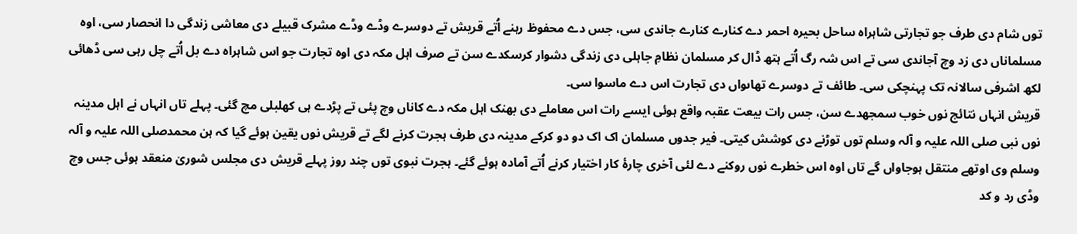توں شام دی طرف جو تجارتی شاہراہ ساحل بحیرہ احمر دے کنارے کنارے جاندی سی، جس دے محفوظ رہنے اُتے قریش تے دوسرے وڈے وڈے مشرک قبیلے دی معاشی زندگی دا انحصار سی، اوہ مسلماناں دی زد وچ آجاندی سی تے اس شہ رگ اُتے ہتھ ڈال کر مسلمان نظامِ جاہلی دی زندگی دشوار کرسکدے سن تے صرف اہل مکہ دی اوہ تجارت جو اس شاہراہ دے بل اُتے چل رہی سی ڈھائی لکھ اشرفی سالانہ تک پہنچکی سی۔ طائف تے دوسرے تھاںواں دی تجارت اس دے ماسوا سی۔
قریش انہاں نتائج نوں خوب سمجھدے سن، جس رات بیعت عقبہ واقع ہوئی ايسے رات اس معاملے دی بھنک اہل مکہ دے کاناں وچ پئی تے پڑدے ہی کھلبلی مچ گئی۔ پہلے تاں انہاں نے اہل مدینہ نوں نبی صلی اللہ علیہ و آلہ وسلم توں توڑنے دی کوشش کيتی۔ فیر جدوں مسلمان اک اک دو دو کرکے مدینہ دی طرف ہجرت کرنے لگے تے قریش نوں یقین ہوئے گیا کہ ہن محمدصلی اللہ علیہ و آلہ وسلم وی اوتھے منتقل ہوجاواں گے تاں اوہ اس خطرے نوں روکنے دے لئی آخری چارۂ کار اختیار کرنے اُتے آمادہ ہوئے گئے۔ ہجرت نبوی توں چند روز پہلے قریش دی مجلس شوریٰ منعقد ہوئی جس وچ وڈی رد و کد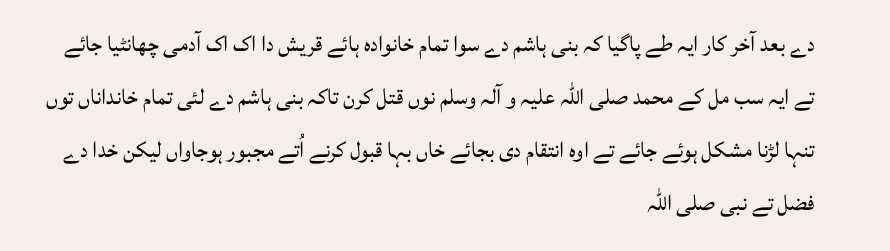دے بعد آخر کار ایہ طے پاگیا کہ بنی ہاشم دے سوا تمام خانوادہ ہائے قریش دا اک اک آدمی چھانٹیا جائے تے ایہ سب مل کے محمد صلی اللہ علیہ و آلہ وسلم نوں قتل کرن تاکہ بنی ہاشم دے لئی تمام خانداناں توں تنہا لڑنا مشکل ہوئے جائے تے اوہ انتقام دی بجائے خاں بہا قبول کرنے اُتے مجبور ہوجاواں لیکن خدا دے فضل تے نبی صلی اللہ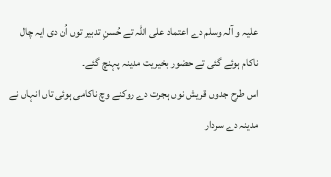علیہ و آلہ وسلم دے اعتماد علی اللہ تے حُسنِ تدبیر توں اُن دی ایہ چال ناکام ہوئے گئی تے حضور بخیریت مدینہ پہنچ گئے۔
اس طرح جدوں قریش نوں ہجرت دے روکنے وچ ناکامی ہوئی تاں انہاں نے مدینہ دے سردار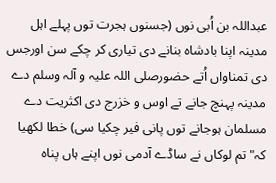عبداللہ بن اُبی نوں (جسنوں ہجرت توں پہلے اہل مدینہ اپنا بادشاہ بنانے دی تیاری کر چکے سن اورجس دی تمناواں اُتے حضورصلی اللہ علیہ و آلہ وسلم دے مدینہ پہنچ جانے تے اوس و خزرج دی اکثریت دے مسلمان ہوجانے توں پانی فیر چکيا سی) خطا لکھیا کہ"تم لوکاں نے ساڈے آدمی نوں اپنے ہاں پناہ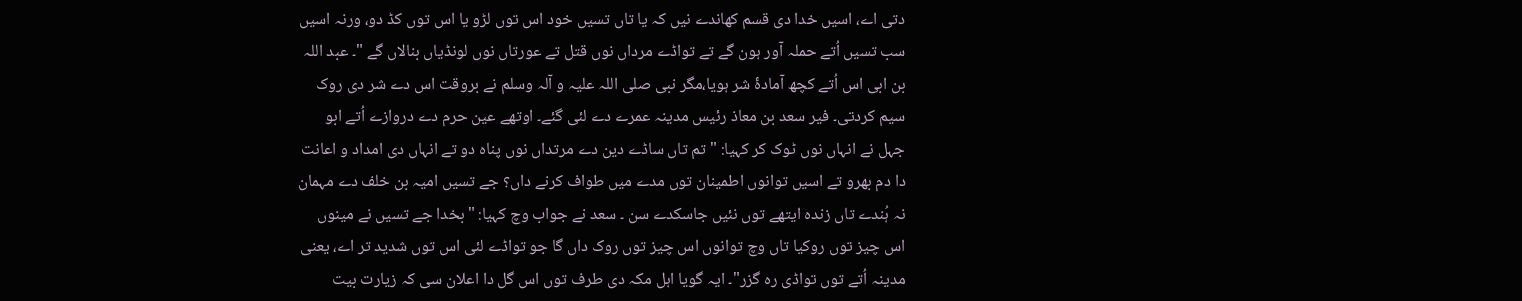دتی اے، اسيں خدا دی قسم کھاندے نيں کہ یا تاں تسيں خود اس توں لڑو یا اس توں کڈ دو، ورنہ اسيں سب تسيں اُتے حملہ آور ہون گے تے تواڈے مرداں نوں قتل تے عورتاں نوں لونڈیاں بنالاں گے "۔ عبد اللہ بن ابی اس اُتے کچھ آمادۂ شر ہويا،مگر نبی صلی اللہ علیہ و آلہ وسلم نے بروقت اس دے شر دی روک سیم کردتی۔ فیر سعد بن معاذ رئیس مدینہ عمرے دے لئی گئے۔ اوتھے عین حرم دے دروازے اُتے ابو جہل نے انہاں نوں ٹوک کر کہیا: "تم تاں ساڈے دین دے مرتداں نوں پناہ دو تے انہاں دی امداد و اعانت دا دم بھرو تے اسيں توانوں اطمینان توں مدے ميں طواف کرنے داں؟ جے تسيں امیہ بن خلف دے مہمان نہ ہُندے تاں زندہ ایتھے توں نئيں جاسکدے سن ۔ سعد نے جواب وچ کہیا: "بخدا جے تسيں نے مینوں اس چیز توں روکیا تاں وچ توانوں اس چیز توں روک داں گا جو تواڈے لئی اس توں شدید تر اے، یعنی مدینہ اُتے توں تواڈی رہ گزر"۔ ایہ گویا اہل مکہ دی طرف توں اس گل دا اعلان سی کہ زیارت بیت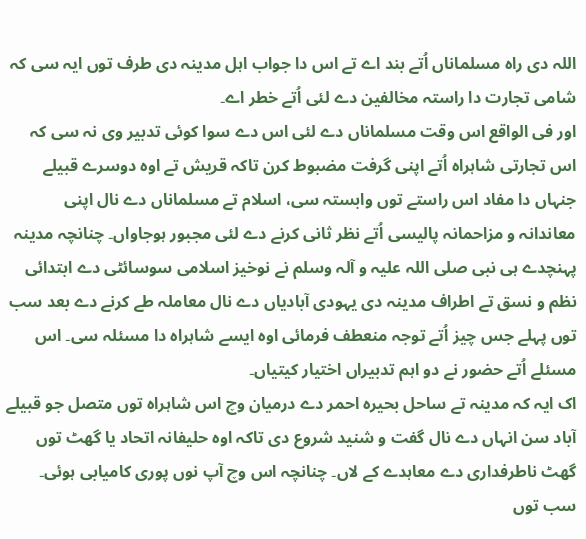اللہ دی راہ مسلماناں اُتے بند اے تے اس دا جواب اہل مدینہ دی طرف توں ایہ سی کہ شامی تجارت دا راستہ مخالفین دے لئی اُتے خطر اے۔
اور فی الواقع اس وقت مسلماناں دے لئی اس دے سوا کوئی تدبیر وی نہ سی کہ اس تجارتی شاہراہ اُتے اپنی گرفت مضبوط کرن تاکہ قریش تے اوہ دوسرے قبیلے جنہاں دا مفاد اس راستے توں وابستہ سی، اسلام تے مسلماناں دے نال اپنی معاندانہ و مزاحمانہ پالیسی اُتے نظر ثانی کرنے دے لئی مجبور ہوجاواں۔ چنانچہ مدینہ پہنچدے ہی نبی صلی اللہ علیہ و آلہ وسلم نے نوخیز اسلامی سوسائٹی دے ابتدائی نظم و نسق تے اطراف مدینہ دی یہودی آبادیاں دے نال معاملہ طے کرنے دے بعد سب توں پہلے جس چیز اُتے توجہ منعطف فرمائی اوہ ايسے شاہراہ دا مسئلہ سی۔ اس مسئلے اُتے حضور نے دو اہم تدبیراں اختیار کيتياں۔
اک ایہ کہ مدینہ تے ساحل بحیرہ احمر دے درمیان وچ اس شاہراہ توں متصل جو قبیلے آباد سن انہاں دے نال گفت و شنید شروع دی تاکہ اوہ حلیفانہ اتحاد یا گھٹ توں گھٹ ناطرفداری دے معاہدے کے لاں۔ چنانچہ اس وچ آپ نوں پوری کامیابی ہوئی۔ سب توں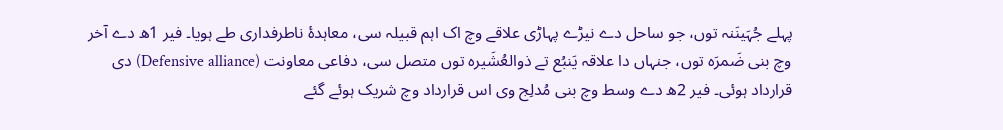پہلے جُہَینَنہ توں، جو ساحل دے نیڑے پہاڑی علاقے وچ اک اہم قبیلہ سی، معاہدۂ ناطرفداری طے ہويا۔ فیر 1ھ دے آخر وچ بنی ضَمرَہ توں، جنہاں دا علاقہ یَنبُع تے ذوالعُشَیرہ توں متصل سی، دفاعی معاونت (Defensive alliance) دی قرارداد ہوئی۔ فیر 2ھ دے وسط وچ بنی مُدلِج وی اس قرارداد وچ شریک ہوئے گئے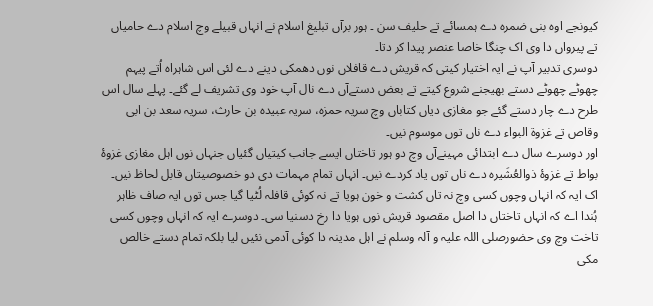کیونجے اوہ بنی ضمرہ دے ہمسائے تے حلیف سن ۔ ہور برآں تبلیغ اسلام نے انہاں قبیلے وچ اسلام دے حامیاں تے پیرواں دا وی اک چنگا خاصا عنصر پیدا کر دتا۔
دوسری تدبیر آپ نے ایہ اختیار کيتی کہ قریش دے قافلاں نوں دھمکی دینے دے لئی اس شاہراہ اُتے پیہم چھوٹے چھوٹے دستے بھیجنے شروع کیتے تے بعض دستےآں دے نال آپ خود وی تشریف لے گئے۔ پہلے سال اس طرح دے چار دستے گئے جو مغازی دیاں کتاباں وچ سریہ حمزہ، سریہ عبیدہ بن حارث، سریہ سعد بن ابی وقاص تے غزوۃ البواء دے ناں توں موسوم نيں۔
اور دوسرے سال دے ابتدائی مہینےآں وچ دو ہور تاختاں ايسے جانب کيتیاں گئیاں جنہاں نوں اہل مغازی غزوۂ بواط تے غزوۂ ذوالعُشَیرہ دے ناں توں یاد کردے نيں۔ انہاں تمام مہمات دی دو خصوصیتاں قابل لحاظ نيں۔ اک ایہ کہ انہاں وچوں کسی وچ نہ تاں کشت و خون ہويا تے نہ کوئی قافلہ لُٹیا گیا جس توں ایہ صاف ظاہر ہُندا اے کہ انہاں تاختاں دا اصل مقصود قریش نوں ہويا دا رخ دسنیا سی۔ دوسرے ایہ کہ انہاں وچوں کسی تاخت وچ وی حضورصلی اللہ علیہ و آلہ وسلم نے اہل مدینہ دا کوئی آدمی نئيں لیا بلکہ تمام دستے خالص مکی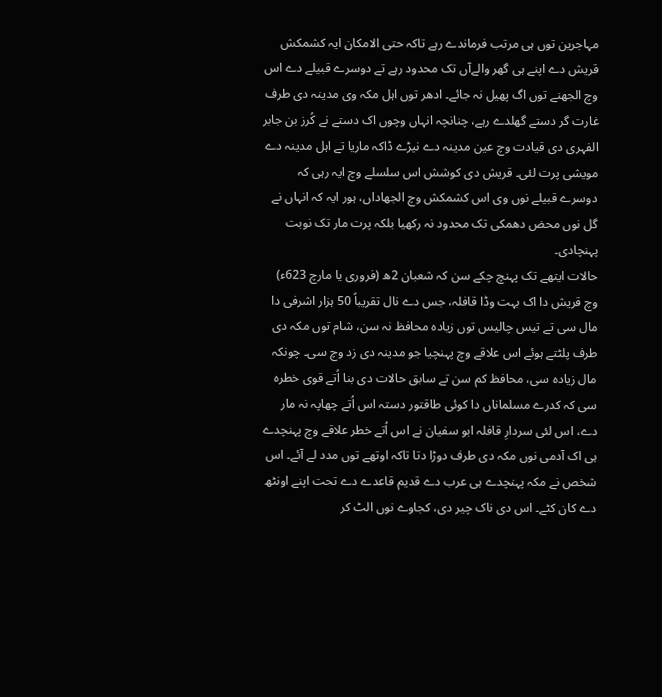مہاجرین توں ہی مرتب فرماندے رہے تاکہ حتی الامکان ایہ کشمکش قریش دے اپنے ہی گھر والےآں تک محدود رہے تے دوسرے قبیلے دے اس وچ الجھنے توں اگ پھیل نہ جائے۔ ادھر توں اہل مکہ وی مدینہ دی طرف غارت گر دستے گھلدے رہے، چنانچہ انہاں وچوں اک دستے نے کُرز بن جابر الفہری دی قیادت وچ عین مدینہ دے نیڑے ڈاکہ ماریا تے اہل مدینہ دے مویشی پرت لئی۔ قریش دی کوشش اس سلسلے وچ ایہ رہی کہ دوسرے قبیلے نوں وی اس کشمکش وچ الجھاداں، ہور ایہ کہ انہاں نے گل نوں محض دھمکی تک محدود نہ رکھیا بلکہ پرت مار تک نوبت پہنچادی۔
حالات ایتھے تک پہنچ چکے سن کہ شعبان 2ھ (فروری یا مارچ 623ء) وچ قریش دا اک بہت وڈا قافلہ، جس دے نال تقریباً 50 ہزار اشرفی دا مال سی تے تیس چالیس توں زیادہ محافظ نہ سن، شام توں مکہ دی طرف پلٹتے ہوئے اس علاقے وچ پہنچیا جو مدینہ دی زد وچ سی۔ چونکہ مال زیادہ سی، محافظ کم سن تے سابق حالات دی بنا اُتے قوی خطرہ سی کہ کدرے مسلماناں دا کوئی طاقتور دستہ اس اُتے چھاپہ نہ مار دے، اس لئی سردارِ قافلہ ابو سفیان نے اس اُتے خطر علاقے وچ پہنچدے ہی اک آدمی نوں مکہ دی طرف دوڑا دتا تاکہ اوتھے توں مدد لے آئے۔ اس شخص نے مکہ پہنچدے ہی عرب دے قدیم قاعدے دے تحت اپنے اونٹھ دے کان کٹے۔ اس دی ناک چیر دی، کجاوے نوں الٹ کر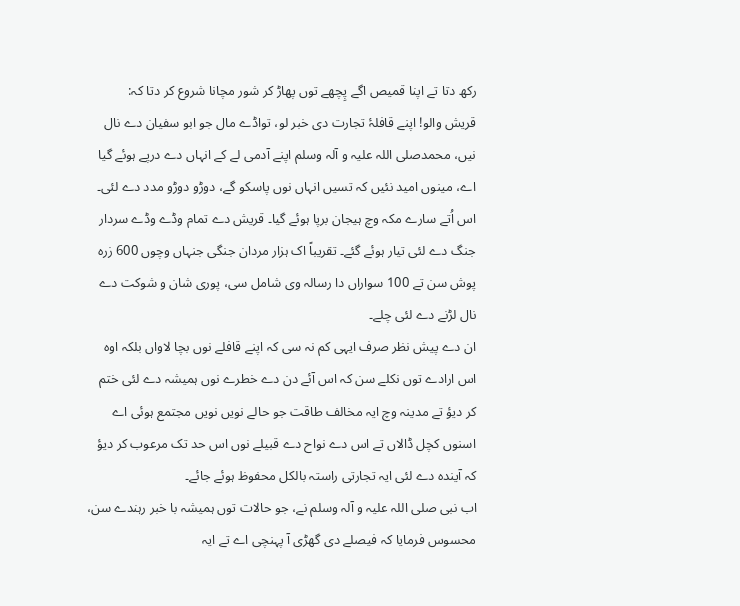رکھ دتا تے اپنا قمیص اگے پِچھے توں پھاڑ کر شور مچانا شروع کر دتا کہ:
قریش والو! اپنے قافلۂ تجارت دی خبر لو، تواڈے مال جو ابو سفیان دے نال نيں، محمدصلی اللہ علیہ و آلہ وسلم اپنے آدمی لے کے انہاں دے درپے ہوئے گیا اے، مینوں امید نئيں کہ تسيں انہاں نوں پاسکو گے، دوڑو دوڑو مدد دے لئی۔
اس اُتے سارے مکہ وچ ہیجان برپا ہوئے گیا۔ قریش دے تمام وڈے وڈے سردار جنگ دے لئی تیار ہوئے گئے۔ تقریباً اک ہزار مردان جنگی جنہاں وچوں 600 زرہ پوش سن تے 100 سواراں دا رسالہ وی شامل سی، پوری شان و شوکت دے نال لڑنے دے لئی چلے۔
ان دے پیش نظر صرف ایہی کم نہ سی کہ اپنے قافلے نوں بچا لاواں بلکہ اوہ اس ارادے توں نکلے سن کہ اس آئے دن دے خطرے نوں ہمیشہ دے لئی ختم کر دیؤ تے مدینہ وچ ایہ مخالف طاقت جو حالے نويں نويں مجتمع ہوئی اے اسنوں کچل ڈالاں تے اس دے نواح دے قبیلے نوں اس حد تک مرعوب کر دیؤ کہ آیندہ دے لئی ایہ تجارتی راستہ بالکل محفوظ ہوئے جائے۔
اب نبی صلی اللہ علیہ و آلہ وسلم نے، جو حالات توں ہمیشہ با خبر رہندے سن، محسوس فرمایا کہ فیصلے دی گھڑی آ پہنچی اے تے ایہ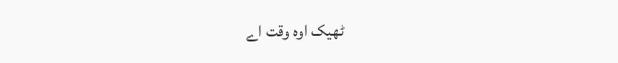ٹھیک اوہ وقت اے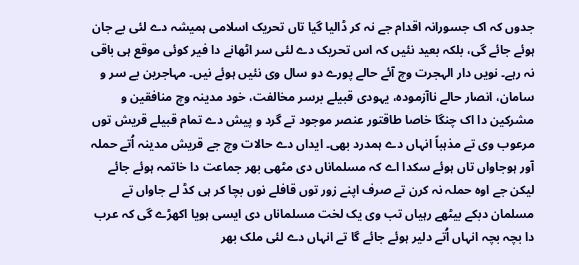جدوں کہ اک جسورانہ اقدام جے نہ کر ڈالیا گیا تاں تحریک اسلامی ہمیشہ دے لئی بے جان ہوئے جائے گی، بلکہ بعید نئيں کہ اس تحریک دے لئی سر اٹھانے دا فیر کوئی موقع ہی باقی نہ رہے۔ نويں دار الہجرت وچ آئے حالے پورے دو سال وی نئيں ہوئے نيں۔ مہاجرین بے سر و سامان، انصار حالے ناآزمودہ، یہودی قبیلے برسر مخالفت، خود مدینہ وچ منافقین و مشرکین دا اک چنگا خاصا طاقتور عنصر موجود تے گرد و پیش دے تمام قبیلے قریش توں مرعوب وی تے مذہباً انہاں دے ہمدرد بھی۔ ایداں دے حالات وچ جے قریش مدینہ اُتے حملہ آور ہوجاواں تاں ہوئے سکدا اے کہ مسلماناں دی مٹھی بھر جماعت دا خاتمہ ہوئے جائے لیکن جے اوہ حملہ نہ کرن تے صرف اپنے زور توں قافلے نوں بچا کر ہی کڈ لے جاواں تے مسلمان دبکے بیٹھے رہیاں تب وی یک لخت مسلماناں دی ایسی ہويا اکھڑے گی کہ عرب دا بچہ بچہ انہاں اُتے دلیر ہوئے جائے گا تے انہاں دے لئی ملک بھر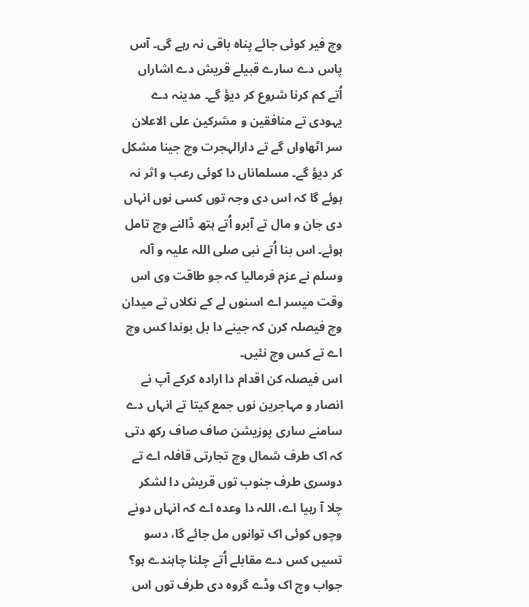وچ فیر کوئی جائے پناہ باقی نہ رہے گی۔ آس پاس دے سارے قبیلے قریش دے اشاراں اُتے کم کرنا شروع کر دیؤ گے۔ مدینہ دے یہودی تے منافقین و مشرکین علی الاعلان سر اٹھاواں گے تے دارالہجرت وچ جینا مشکل کر دیؤ گے۔ مسلماناں دا کوئی رعب و اثر نہ ہوئے گا کہ اس دی وجہ توں کسی نوں انہاں دی جان و مال تے آبرو اُتے ہتھ ڈالنے وچ تامل ہوئے۔ اس بنا اُتے نبی صلی اللہ علیہ و آلہ وسلم نے عزم فرمالیا کہ جو طاقت وی اس وقت میسر اے اسنوں لے کے نکلاں تے میدان وچ فیصلہ کرن کہ جینے دا بل بوندا کس وچ اے تے کس وچ نئيں۔
اس فیصلہ کن اقدام دا ارادہ کرکے آپ نے انصار و مہاجرین نوں جمع کيتا تے انہاں دے سامنے ساری پوزیشن صاف صاف رکھ دتی کہ اک طرف شمال وچ تجارتی قافلہ اے تے دوسری طرف جنوب توں قریش دا لشکر چلا آ رہیا اے، اللہ دا وعدہ اے کہ انہاں دونے وچوں کوئی اک توانوں مل جائے گا، دسو تسيں کس دے مقابلے اُتے چلنا چاہندے ہو؟ جواب وچ اک وڈے گروہ دی طرف توں اس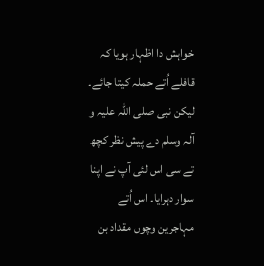خواہش دا اظہار ہويا کہ قافلے اُتے حملہ کيتا جائے۔ لیکن نبی صلی اللہ علیہ و آلہ وسلم دے پیش نظر کچھ تے سی اس لئی آپ نے اپنا سوار دہرایا۔ اس اُتے مہاجرین وچوں مقداد بن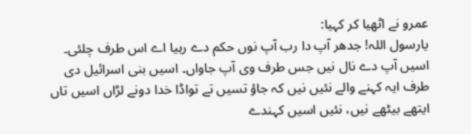عمرو نے اٹھیا کر کہیا:
یارسول اللہ! جدھر آپ دا رب آپ نوں حکم دے رہیا اے اس طرف چلئی۔ اسيں آپ دے نال نيں جس طرف وی آپ جاواں۔ اسيں بنی اسرائیل دی طرف ایہ کہنے والے نئيں نيں کہ جاؤ تسيں تے تواڈا خدا دونے لڑاں اسيں تاں ایتھے بیٹھے نيں، نئيں اسيں کہندے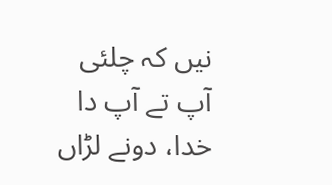نيں کہ چلئی آپ تے آپ دا خدا، دونے لڑاں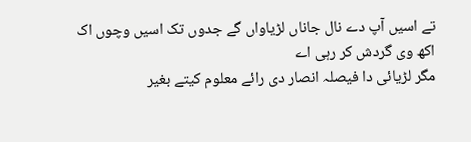تے اسيں آپ دے نال جاناں لڑیاواں گے جدوں تک اسيں وچوں اک اکھ وی گردش کر رہی اے
مگر لڑیائی دا فیصلہ انصار دی رائے معلوم کیتے بغیر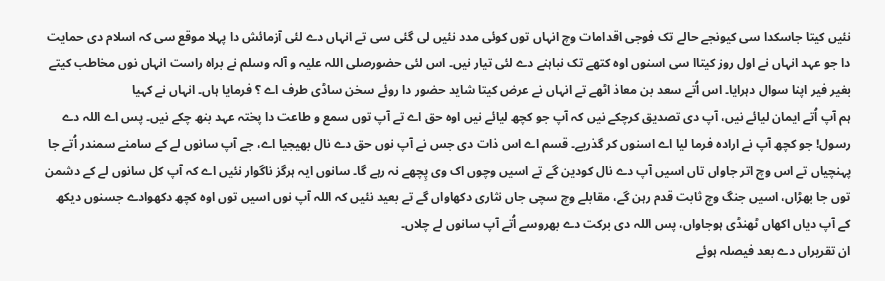نئيں کيتا جاسکدا سی کیونجے حالے تک فوجی اقدامات وچ انہاں توں کوئی مدد نئيں لی گئی سی تے انہاں دے لئی آزمائش دا پہلا موقع سی کہ اسلام دی حمایت دا جو عہد انہاں نے اول روز کيتاا سی اسنوں اوہ کتھے تک نباہنے دے لئی تیار نيں۔ اس لئی حضورصلی اللہ علیہ و آلہ وسلم نے براہ راست انہاں نوں مخاطب کیتے بغیر فیر اپنا سوال دہرایا۔ اس اُتے سعد بن معاذ اٹھے تے انہاں نے عرض کيتا شاید حضور دا روئے سخن ساڈی طرف اے ؟ فرمایا ہاں۔ انہاں نے کہیا
ہم آپ اُتے ایمان لیائے نيں، آپ دی تصدیق کرچکے نيں کہ آپ جو کچھ لیائے نيں اوہ حق اے تے آپ توں سمع و طاعت دا پختہ عہد بنھ چکے نيں۔ پس اے اللہ دے رسول! جو کچھ آپ نے ارادہ فرما لیا اے اسنوں کر گذریے۔ قسم اے اس ذات دی جس نے آپ نوں حق دے نال بھیجیا اے، جے آپ سانوں لے کے سامنے سمندر اُتے جا پہنچیاں تے اس وچ اتر جاواں تاں اسيں آپ دے نال کودین گے تے اسيں وچوں اک وی پِچھے نہ رہے گا۔ سانوں ایہ ہرگز ناگوار نئيں اے کہ آپ کل سانوں لے کے دشمن توں جا بھڑاں، اسيں جنگ وچ ثابت قدم رہن گے، مقابلے وچ سچی جاں نثاری دکھاواں گے تے بعید نئيں کہ اللہ آپ نوں اسيں توں اوہ کچھ دکھوادے جسنوں دیکھ کے آپ دیاں اکھاں ٹھنڈی ہوجاواں، پس اللہ دی برکت دے بھروسے اُتے آپ سانوں لے چلاں۔
ان تقریراں دے بعد فیصلہ ہوئے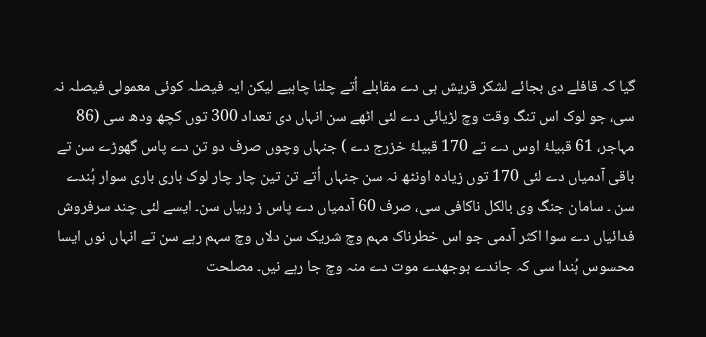گیا کہ قافلے دی بجائے لشکر قریش ہی دے مقابلے اُتے چلنا چاہیے لیکن ایہ فیصلہ کوئی معمولی فیصلہ نہ سی، جو لوک اس تنگ وقت وچ لڑیائی دے لئی اٹھے سن انہاں دی تعداد 300 توں کچھ ودھ سی (86 مہاجر، 61 قبیلۂ اوس دے تے 170 قبیلۂ خزرج دے ) جنہاں وچوں صرف دو تن دے پاس گھوڑے سن تے باقی آدمیاں دے لئی 170 توں زیادہ اونٹھ نہ سن جنہاں اُتے تن تین چار چار لوک باری باری سوار ہُندے سن ۔ سامان جنگ وی بالکل ناکافی سی، صرف 60 آدمیاں دے پاس ز رہیاں سن۔ ايسے لئی چند سرفروش فدائیاں دے سوا اکثر آدمی جو اس خطرناک مہم وچ شریک سن دلاں وچ سہم رہے سن تے انہاں نوں ایسا محسوس ہُندا سی کہ جاندے بوجھدے موت دے منہ وچ جا رہے نيں۔ مصلحت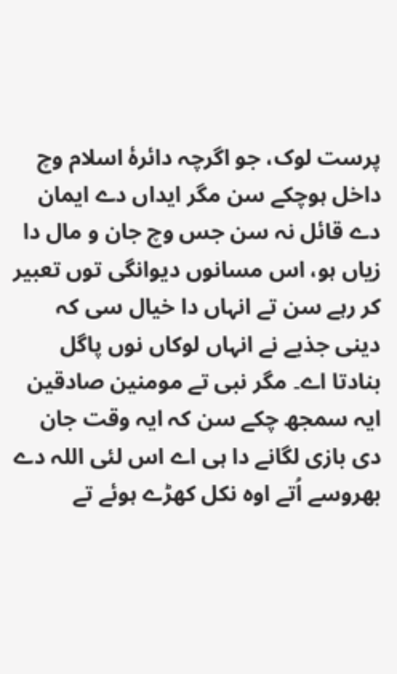پرست لوک، جو اگرچہ دائرۂ اسلام وچ داخل ہوچکے سن مگر ایداں دے ایمان دے قائل نہ سن جس وچ جان و مال دا زیاں ہو، اس مسانوں دیوانگی توں تعبیر کر رہے سن تے انہاں دا خیال سی کہ دینی جذبے نے انہاں لوکاں نوں پاگل بنادتا اے۔ مگر نبی تے مومنین صادقین ایہ سمجھ چکے سن کہ ایہ وقت جان دی بازی لگانے دا ہی اے اس لئی اللہ دے بھروسے اُتے اوہ نکل کھڑے ہوئے تے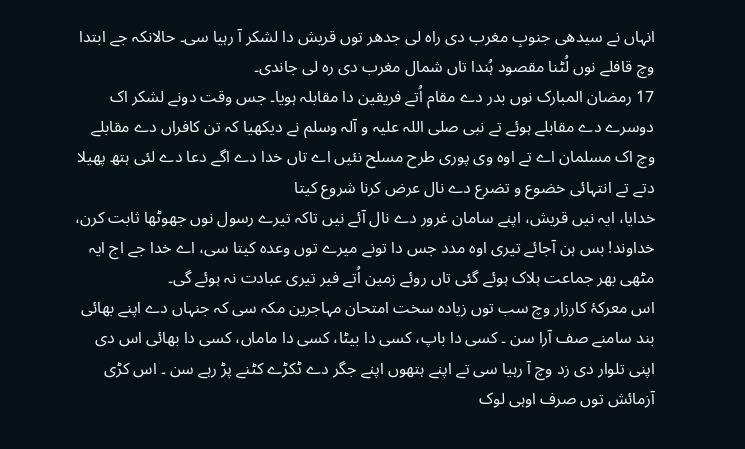انہاں نے سیدھی جنوبِ مغرب دی راہ لی جدھر توں قریش دا لشکر آ رہیا سی۔ حالانکہ جے ابتدا وچ قافلے نوں لُٹنا مقصود ہُندا تاں شمال مغرب دی رہ لی جاندی۔
17 رمضان المبارک نوں بدر دے مقام اُتے فریقین دا مقابلہ ہويا۔ جس وقت دونے لشکر اک دوسرے دے مقابلے ہوئے تے نبی صلی اللہ علیہ و آلہ وسلم نے دیکھیا کہ تن کافراں دے مقابلے وچ اک مسلمان اے تے اوہ وی پوری طرح مسلح نئيں اے تاں خدا دے اگے دعا دے لئی ہتھ پھیلا دتے تے انتہائی خضوع و تضرع دے نال عرض کرنا شروع کيتا
خدایا، ایہ نيں قریش، اپنے سامان غرور دے نال آئے نيں تاکہ تیرے رسول نوں جھوٹھا ثابت کرن، خداوند! بس ہن آجائے تیری اوہ مدد جس دا تونے میرے توں وعدہ کيتا سی، اے خدا جے اج ایہ مٹھی بھر جماعت ہلاک ہوئے گئی تاں روئے زمین اُتے فیر تیری عبادت نہ ہوئے گی۔
اس معرکۂ کارزار وچ سب توں زیادہ سخت امتحان مہاجرین مکہ سی کہ جنہاں دے اپنے بھائی بند سامنے صف آرا سن ۔ کسی دا باپ، کسی دا بیٹا، کسی دا ماماں، کسی دا بھائی اس دی اپنی تلوار دی زد وچ آ رہیا سی تے اپنے ہتھوں اپنے جگر دے ٹکڑے کٹنے پڑ رہے سن ۔ اس کڑی آزمائش توں صرف اوہی لوک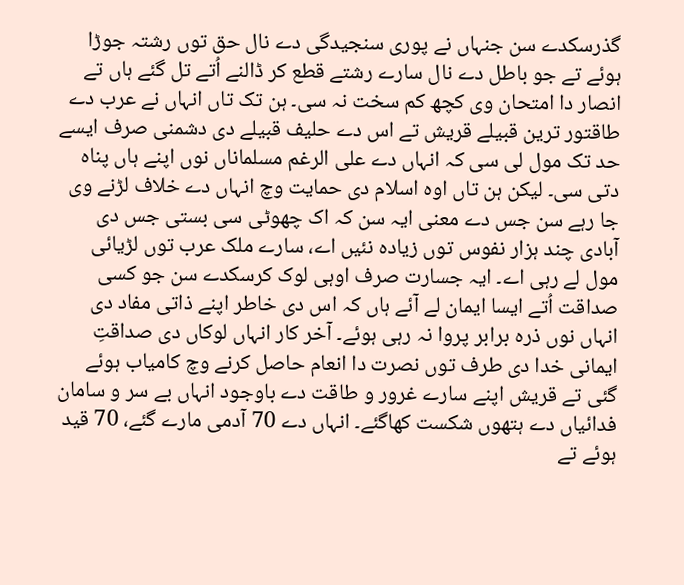گذرسکدے سن جنہاں نے پوری سنجیدگی دے نال حق توں رشتہ جوڑا ہوئے تے جو باطل دے نال سارے رشتے قطع کر ڈالنے اُتے تل گئے ہاں تے انصار دا امتحان وی کچھ کم سخت نہ سی۔ ہن تک تاں انہاں نے عرب دے طاقتور ترین قبیلے قریش تے اس دے حلیف قبیلے دی دشمنی صرف ايسے حد تک مول لی سی کہ انہاں دے علی الرغم مسلماناں نوں اپنے ہاں پناہ دتی سی۔ لیکن ہن تاں اوہ اسلام دی حمایت وچ انہاں دے خلاف لڑنے وی جا رہے سن جس دے معنی ایہ سن کہ اک چھوٹی سی بستی جس دی آبادی چند ہزار نفوس توں زیادہ نئيں اے، سارے ملک عرب توں لڑیائی مول لے رہی اے۔ ایہ جسارت صرف اوہی لوک کرسکدے سن جو کسی صداقت اُتے ایسا ایمان لے آئے ہاں کہ اس دی خاطر اپنے ذاتی مفاد دی انہاں نوں ذرہ برابر پروا نہ رہی ہوئے۔ آخر کار انہاں لوکاں دی صداقتِ ایمانی خدا دی طرف توں نصرت دا انعام حاصل کرنے وچ کامیاب ہوئے گئی تے قریش اپنے سارے غرور و طاقت دے باوجود انہاں بے سر و سامان فدائیاں دے ہتھوں شکست کھاگئے۔ انہاں دے 70 آدمی مارے گئے، 70 قید ہوئے تے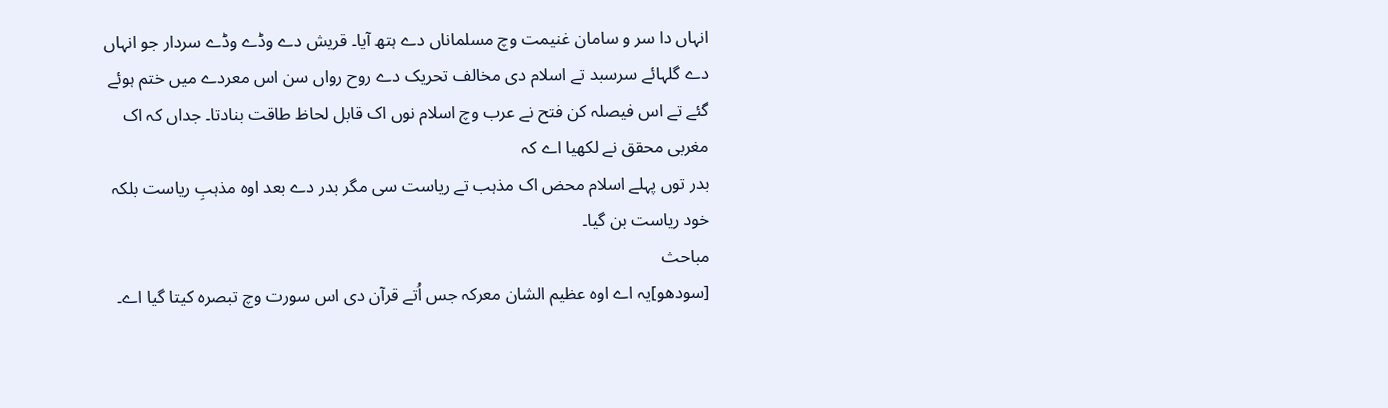انہاں دا سر و سامان غنیمت وچ مسلماناں دے ہتھ آیا۔ قریش دے وڈے وڈے سردار جو انہاں دے گلہائے سرسبد تے اسلام دی مخالف تحریک دے روح رواں سن اس معردے ميں ختم ہوئے گئے تے اس فیصلہ کن فتح نے عرب وچ اسلام نوں اک قابل لحاظ طاقت بنادتا۔ جداں کہ اک مغربی محقق نے لکھیا اے کہ
بدر توں پہلے اسلام محض اک مذہب تے ریاست سی مگر بدر دے بعد اوہ مذہبِ ریاست بلکہ خود ریاست بن گیا۔
مباحث
[سودھو]یہ اے اوہ عظیم الشان معرکہ جس اُتے قرآن دی اس سورت وچ تبصرہ کيتا گیا اے۔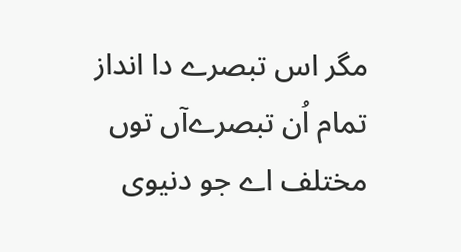مگر اس تبصرے دا انداز تمام اُن تبصرےآں توں مختلف اے جو دنیوی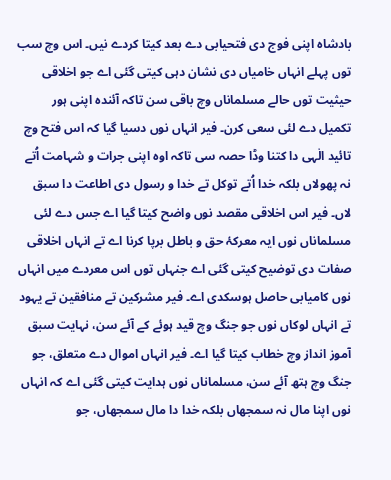بادشاہ اپنی فوج دی فتحیابی دے بعد کيتا کردے نيں۔ اس وچ سب توں پہلے انہاں خامیاں دی نشان دہی کيتی گئی اے جو اخلاقی حیثیت توں حالے مسلماناں وچ باقی سن تاکہ آئندہ اپنی ہور تکمیل دے لئی سعی کرن۔ فیر انہاں نوں دسیا گیا کہ اس فتح وچ تائید الٰہی دا کتنا وڈا حصہ سی تاکہ اوہ اپنی جرات و شہامت اُتے نہ پھولاں بلکہ خدا اُتے توکل تے خدا و رسول دی اطاعت دا سبق لاں۔ فیر اس اخلاقی مقصد نوں واضح کيتا گیا اے جس دے لئی مسلماناں نوں ایہ معرکۂ حق و باطل برپا کرنا اے تے انہاں اخلاقی صفات دی توضیح کيتی گئی اے جنہاں توں اس معردے ميں انہاں نوں کامیابی حاصل ہوسکدی اے۔ فیر مشرکین تے منافقین تے یہود تے انہاں لوکاں نوں جو جنگ وچ قید ہوئے کے آئے سن، نہایت سبق آموز انداز وچ خطاب کيتا گیا اے۔ فیر انہاں اموال دے متعلق، جو جنگ وچ ہتھ آئے سن، مسلماناں نوں ہدایت کيتی گئی اے کہ انہاں نوں اپنا مال نہ سمجھاں بلکہ خدا دا مال سمجھاں، جو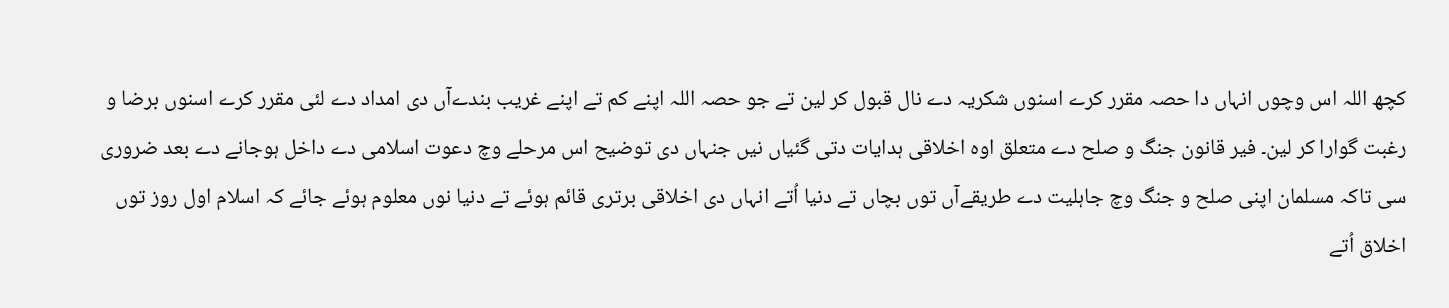کچھ اللہ اس وچوں انہاں دا حصہ مقرر کرے اسنوں شکریہ دے نال قبول کر لین تے جو حصہ اللہ اپنے کم تے اپنے غریب بندےآں دی امداد دے لئی مقرر کرے اسنوں برضا و رغبت گوارا کر لین۔ فیر قانون جنگ و صلح دے متعلق اوہ اخلاقی ہدایات دتی گئیاں نيں جنہاں دی توضیح اس مرحلے وچ دعوت اسلامی دے داخل ہوجانے دے بعد ضروری سی تاکہ مسلمان اپنی صلح و جنگ وچ جاہلیت دے طریقےآں توں بچاں تے دنیا اُتے انہاں دی اخلاقی برتری قائم ہوئے تے دنیا نوں معلوم ہوئے جائے کہ اسلام اول روز توں اخلاق اُتے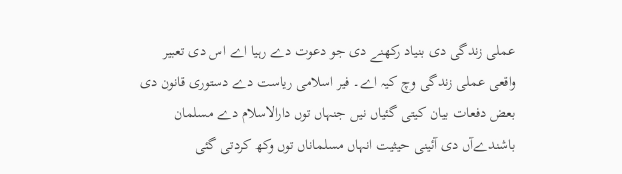عملی زندگی دی بنیاد رکھنے دی جو دعوت دے رہیا اے اس دی تعبیر واقعی عملی زندگی وچ کیہ اے۔ فیر اسلامی ریاست دے دستوری قانون دی بعض دفعات بیان کيتی گئیاں نيں جنہاں توں دارالاسلام دے مسلمان باشندےآں دی آئینی حیثیت انہاں مسلماناں توں وکھ کردتی گئی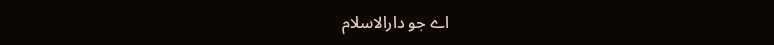اے جو دارالاسلام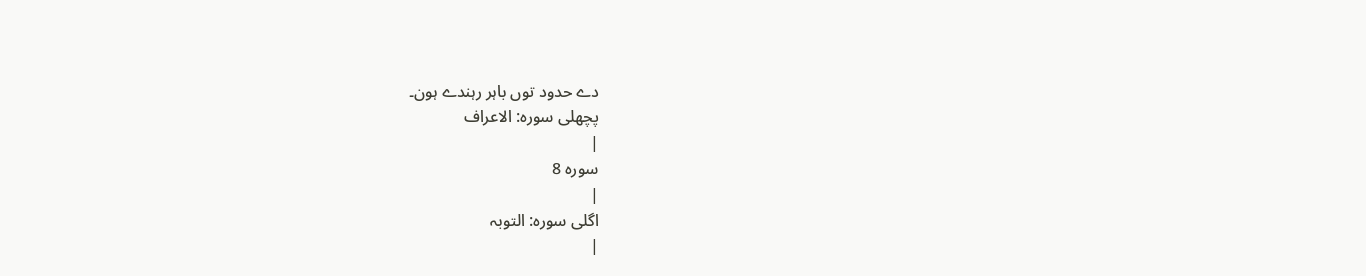دے حدود توں باہر رہندے ہون۔
پچھلی سورہ: الاعراف
|
سورہ 8
|
اگلی سورہ: التوبہ
|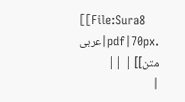[[File:Sura8
.pdf|70px|عربی متن]] | ||
|